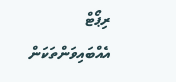ރިޕޯޓް
އެއްބައިވަންތަކަން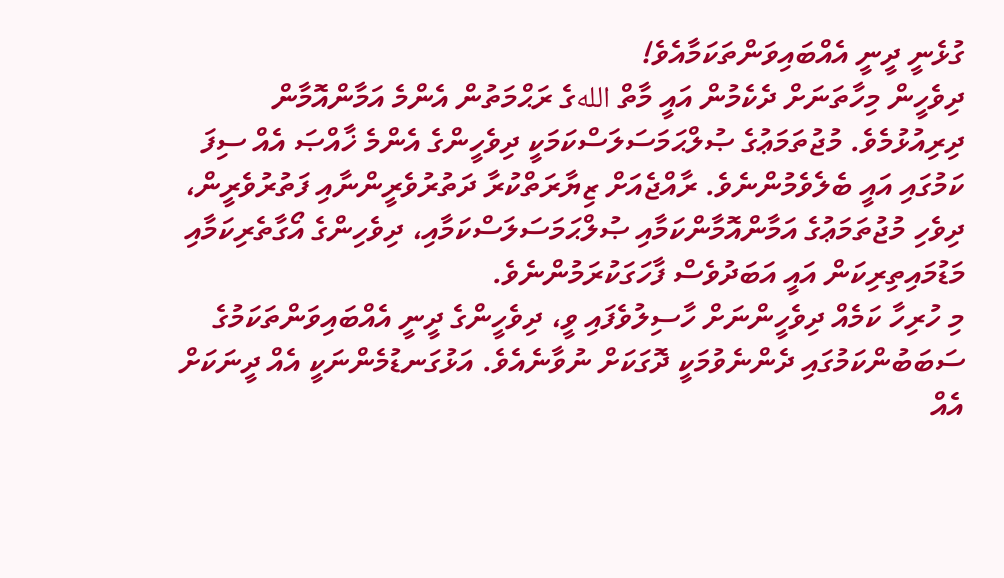ގުޅެނީ ދީނީ އެއްބައިވަންތަކަމާއެވެ!
ދިވެހީން މިހާތަނަށް ދެކެމުން އައީ މާތް اللهގެ ރަޙްމަތުން އެންމެ އަމާންއޮމާން ދިރިއުޅުމެވެ. މުޖުތަމަޢުގެ ޞުލްޙަމަސަލަސްކަމަކީ ދިވެހީންގެ އެންމެ ޚާއްޞަ އެއް ސިފަ ކަމުގައި އައީ ބެލެވެމުންނެވެ. ރާއްޖެއަށް ޒިޔާރަތްކުރާ ދަތުރުވެރީންނާއި ފަތުރުވެރީން، ދިވެހި މުޖުތަމަޢުގެ އަމާންއޮމާންކަމާއި ޞުލްޙަމަސަލަސްކަމާއި، ދިވެހިންގެ އޯގާތެރިކަމާއި މަޑުމައިތިރިކަން އައީ އަބަދުވެސް ފާހަގަކުރަމުންނެވެ.
މި ހުރިހާ ކަމެއް ދިވެހީންނަށް ހާސިލުވެފައި ވީ، ދިވެހީންގެ ދީނީ އެއްބައިވަންތަކަމުގެ ސަބަބުންކަމުގައި ދެންނެވުމަކީ ދޮގަކަށް ނުވާނެއެވެ. އަޅުގަނޑުމެންނަކީ އެއް ދީނަކަށް އެއް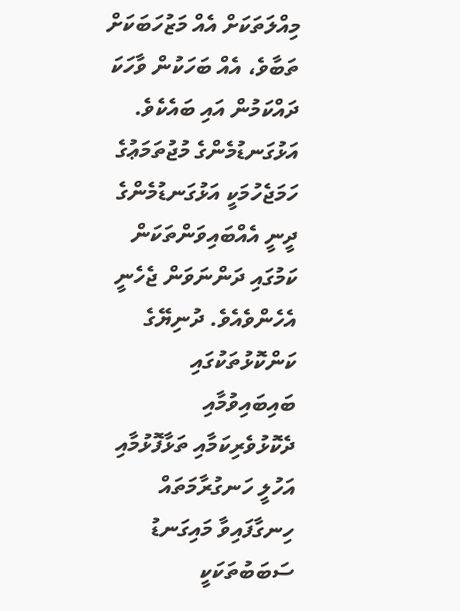މިއްލަތަކަށް އެއް މަޒުހަބަކަށް ތަބާވެ، އެއް ބަހަކުން ވާހަކަ ދައްކަމުން އައި ބައެކެވެ. އަޅުގަނޑުމެންގެ މުޖުތަމަޢުގެ ހަމަޖެހުމަކީ އަޅުގަނޑުމެންގެ ދީނީ އެއްބައިވަންތަކަން ކަމުގައި ދަންނަވަން ޖެހެނީ އެހެންވެއެވެ. ދުނިޔޭގެ ކަންކޮޅުތަކުގައި ބައިބައިވުމާއި ދެކޮޅުވެރިކަމާއި ތަޅާފޮޅުމާއި އަހުލީ ހަނގުރާމަތައް ހިނގާފައިވާ މައިގަނޑު ސަބަބުތަކަކީ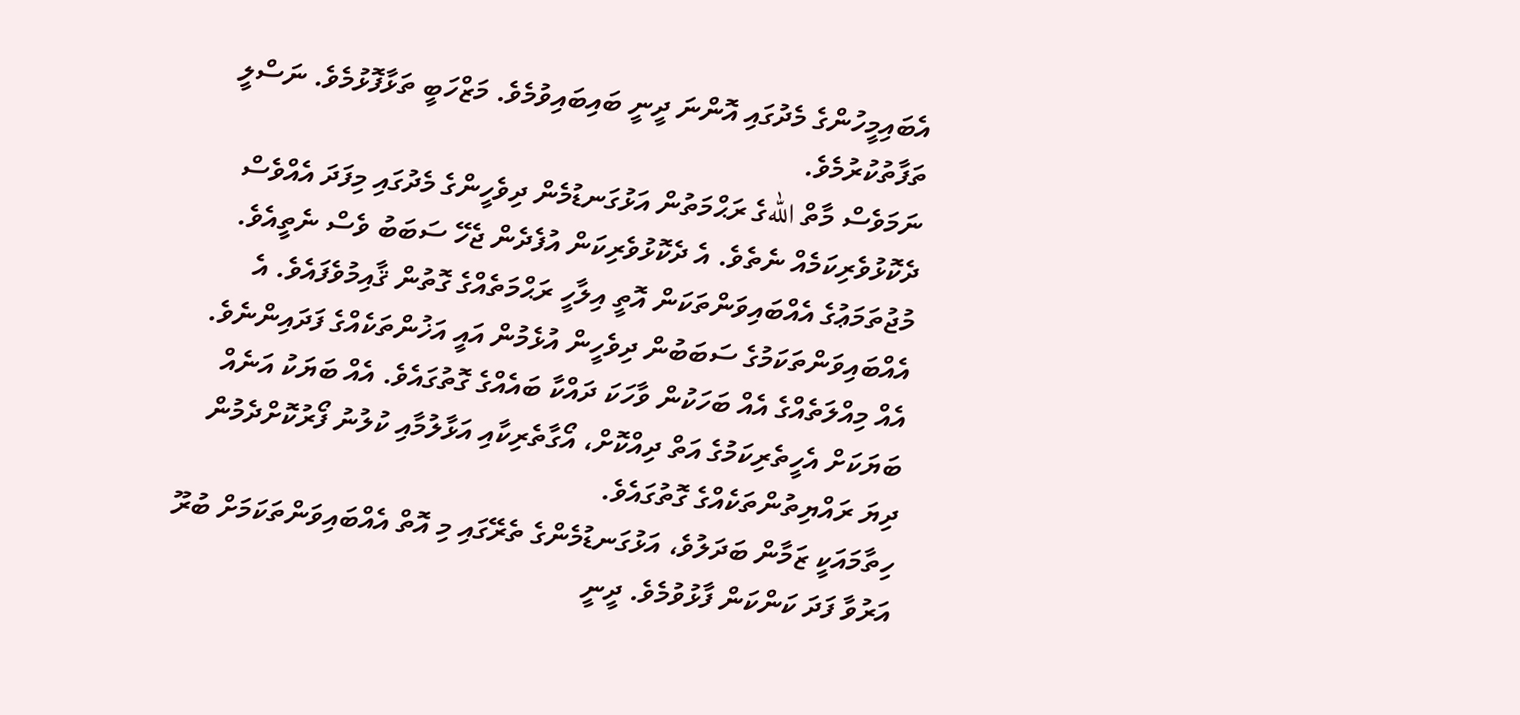އެބައިމީހުންގެ މެދުގައި އޮންނަ ދީނީ ބައިބައިވުމެވެ. މަޒްހަބީ ތަޅާފޮޅުމެވެ. ނަސްލީ ތަފާތުކުރުމެވެ.
ނަމަވެސް މާތް اللهގެ ރަޙްމަތުން އަޅުގަނޑުމެން ދިވެހީންގެ މެދުގައި މިފަދަ އެއްވެސް ދެކޮޅުވެރިކަމެއް ނެތެވެ. އެ ދެކޮޅުވެރިކަން އުފެދެން ޖެހޭ ސަބަބު ވެސް ނެތީއެވެ. މުޖުތަމަޢުގެ އެއްބައިވަންތަކަން އޮތީ އިލާހީ ރަޙްމަތެއްގެ ގޮތުން ޤާއިމުވެފައެވެ. އެ އެއްބައިވަންތަކަމުގެ ސަބަބުން ދިވެހީން އުޅެމުން އައީ އަޚުންތަކެއްގެ ފަދައިންނެވެ. އެއް މިއްލަތެއްގެ އެއް ބަހަކުން ވާހަކަ ދައްކާ ބައެއްގެ ގޮތުގައެވެ. އެއް ބަޔަކު އަނެއް ބަޔަކަށް އެހީތެރިކަމުގެ އަތް ދިއްކޮށް، އޯގާތެރިކާއި އަޅާލުމާއި ކުލުނު ފޯރުކޮށްދެމުން ދިޔަ ރައްޔިތުންތަކެއްގެ ގޮތުގައެވެ.
ހިތާމައަކީ ޒަމާން ބަދަލުވެ، އަޅުގަނޑުމެންގެ ތެރޭގައި މި އޮތް އެއްބައިވަންތަކަމަށް ބުރޫ އަރުވާ ފަދަ ކަންކަން ފާޅުވުމެވެ. ދީނީ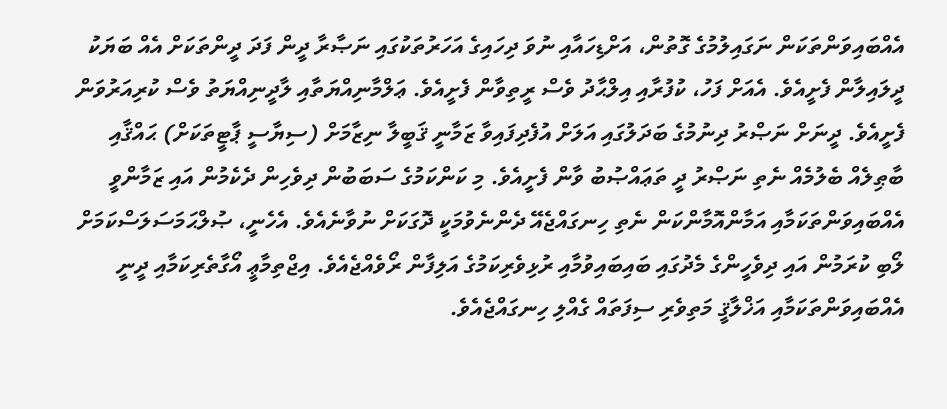އެއްބައިވަންތަކަން ނަގައިލުމުގެ ގޮތުން، އަށްޑިހައާއި ނުވަ ދިހައިގެ އަހަރުތަކުގައި ނަޞާރާ ދީން ފަދަ ދީންތަކަށް އެއް ބަޔަކު ދީލައިލާން ފެށީއެވެ. އެއަށް ފަހު، ކުފުރާއި އިލްޙާދު ވެސް ރީތިވާން ފެށީއެވެ. ޢަލްމާނިއްޔަތާއި ލާދީނިއްޔަތު ވެސް ކުރިއަރުވަން ފެށީއެވެ. ދީނަށް ނަޞްރު ދިނުމުގެ ބަދަލުގައި އަލަށް އުފެދިފައިވާ ޒަމާނީ ޤަބީލާ ނިޒާމަށް (ސިޔާސީ ޕާޓީތަކަށް) ޙައްޤާއި ބާޠިލެއް ބެލުމެއް ނެތި ނަޞްރު ދީ ތަޢައްޞުބު ވާން ފެށީއެވެ. މި ކަންކަމުގެ ސަބަބުން ދިވެހިން ދެކެމުން އައި ޒަމާންވީ އެއްބައިވަންތަކަމާއި އަމާންއޮމާންކަން ނެތި ހިނގައްޖެއޭ ދެންނެވުމަކީ ދޮގަކަށް ނުވާނެއެވެ. އެހެނީ، ޞުލްޙަމަސަލަސްކަމަށް ލޯބި ކުރަމުން އައި ދިވެހީންގެ މެދުގައި ބައިބައިވުމާއި ރުޅިވެރިކަމުގެ އަލިފާން ރޯވެއްޖެއެވެ. އިޖްތިމާޢީ އޯގާތެރިކަމާއި ދީނީ އެއްބައިވަންތަކަމާއި އަޚްލާޤީ މަތިވެރި ސިފަތައް ގެއްލި ހިނގައްޖެއެވެ.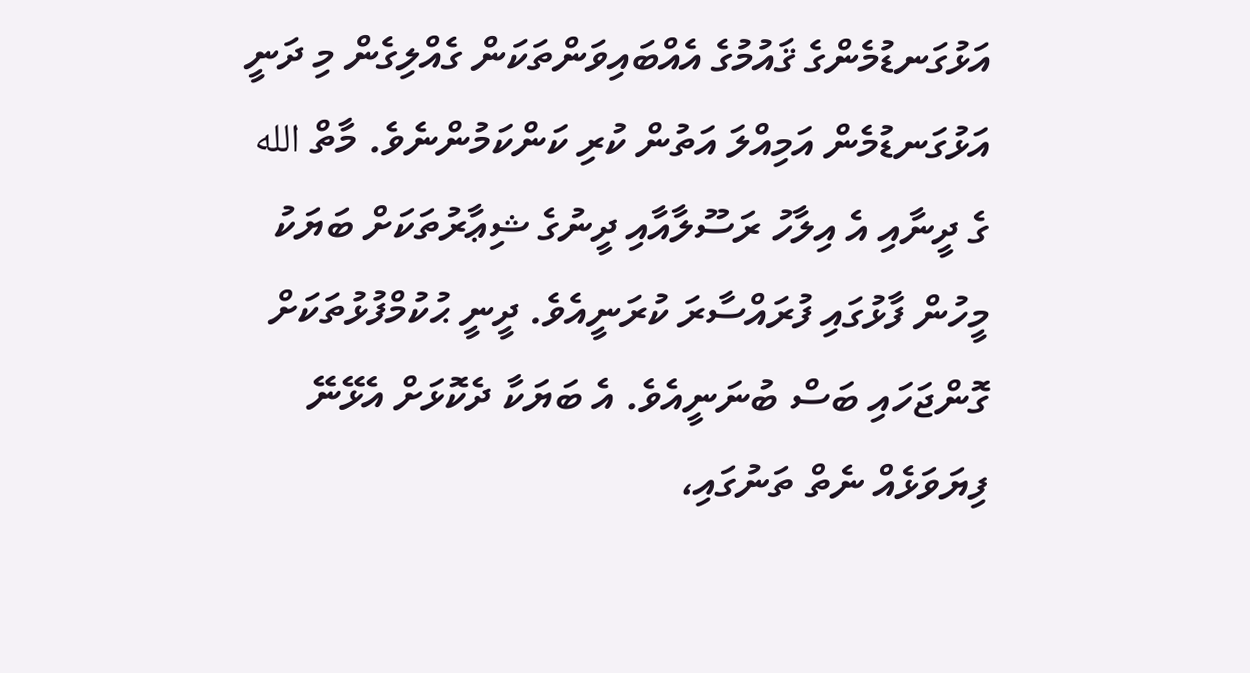އަޅުގަނޑުމެންގެ ޤައުމުގެ އެއްބައިވަންތަކަން ގެއްލިގެން މި ދަނީ އަޅުގަނޑުމެން އަމިއްލަ އަތުން ކުރި ކަންކަމުންނެވެ. މާތް الله ގެ ދީނާއި އެ އިލާހު ރަސޫލާއާއި ދީނުގެ ޝިޢާރުތަކަށް ބަޔަކު މީހުން ފާޅުގައި ފުރައްސާރަ ކުރަނީއެވެ. ދީނީ ޙުކުމްފުޅުތަކަށް ގޮންޖަހައި ބަސް ބުނަނީއެވެ. އެ ބަޔަކާ ދެކޮޅަށް އެޅޭނޭ ފިޔަވަޅެއް ނެތް ތަނުގައި،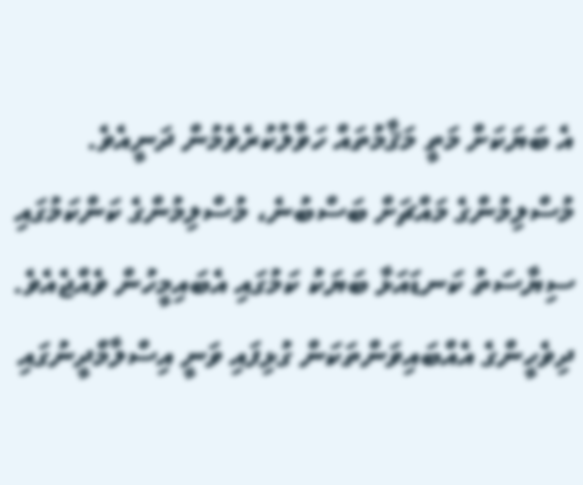އެ ބަޔަކަށް މަތީ މަޤާމުތައް ހަވާލުކުރެވެމުން ދަނީއެވެ. މުސްލިމުންގެ މައްޗަށް ބަސްބުނެ، މުސްލިމުންގެ ކަންކަމުގައި ސިޔާސަތު ކަނޑައަޅާ ބަޔަކު ކަމުގައި އެބައިމީހުން ވެއްޖެއެވެ.
ދިވެހީންގެ އެއްބައިވަންތަކަން ގުޅިފައި ވަނީ އިސްލާމްދީނުގައި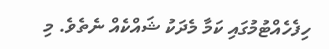ހިފެހެއްޓުމުގައި ކަމާ މެދަކު ޝައްކެއް ނެތެވެ. މި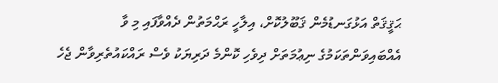ޙަޤީޤަތް އަޅުގަނޑުމެން ޤަބޫލުކޮށް، އިލާހީ ރަޙްމަތުން ދެއްވާފައި މި ވާ އެއްބައިވަންތަކަމުގެ ނިޢުމަތަށް ދިވެހި ކޮންމެ ދަރިޔަކު ވެސް ރައްކައުތެރިވާން ޖެހެ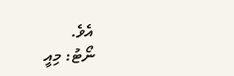އެވެ.
ނޯޓު: މިއީ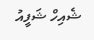ޝެއިހް ޝަފީއު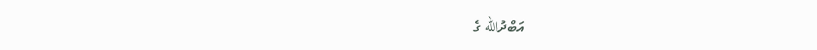އަބްދުالله ގެ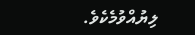ލިޔުއްވުމެކެވެ.